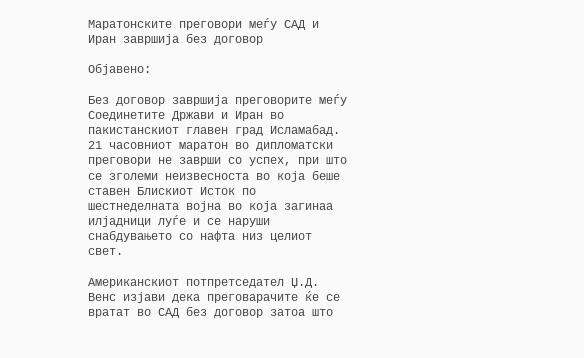Маратонските преговори меѓу САД и Иран завршија без договор

Објавено:

Без договор завршија преговорите меѓу Соединетите Држави и Иран во пакистанскиот главен град Исламабад. 21 часовниот маратон во дипломатски преговори не заврши со успех, при што се зголеми неизвесноста во која беше ставен Блискиот Исток по шестнеделната војна во која загинаа илјадници луѓе и се наруши снабдувањето со нафта низ целиот свет.

Американскиот потпретседател Џ.Д. Венс изјави дека преговарачите ќе се вратат во САД без договор затоа што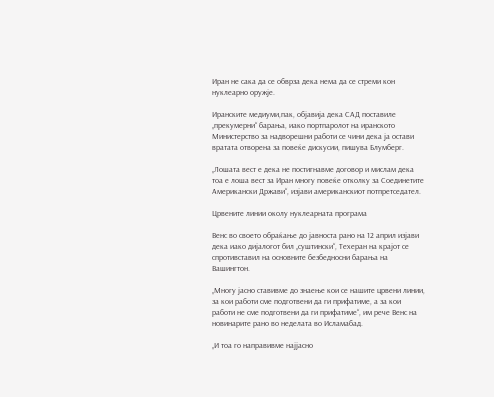Иран не сака да се обврза дека нема да се стреми кон нуклеарно оружје.

Иранските медиуми,пак, објавија дека САД поставиле „прекумерни“ барања, иако портпаролот на иранското Министерство за надворешни работи се чини дека ја остави вратата отворена за повеќе дискусии, пишува Блумберг.

„Лошата вест е дека не постигнавме договор и мислам дека тоа е лоша вест за Иран многу повеќе отколку за Соединетите Американски Држави“, изјави американскиот потпретседател.

Црвените линии околу нуклеарната програма

Венс во своето обраќање до јавноста рано на 12 април изјави дека иако дијалогот бил „суштински“, Техеран на крајот се спротивставил на основните безбедносни барања на Вашингтон.

„Многу јасно ставивме до знаење кои се нашите црвени линии, за кои работи сме подготвени да ги прифатиме, а за кои работи не сме подготвени да ги прифатиме“, им рече Венс на новинарите рано во неделата во Исламабад.

„И тоа го направивме најјасно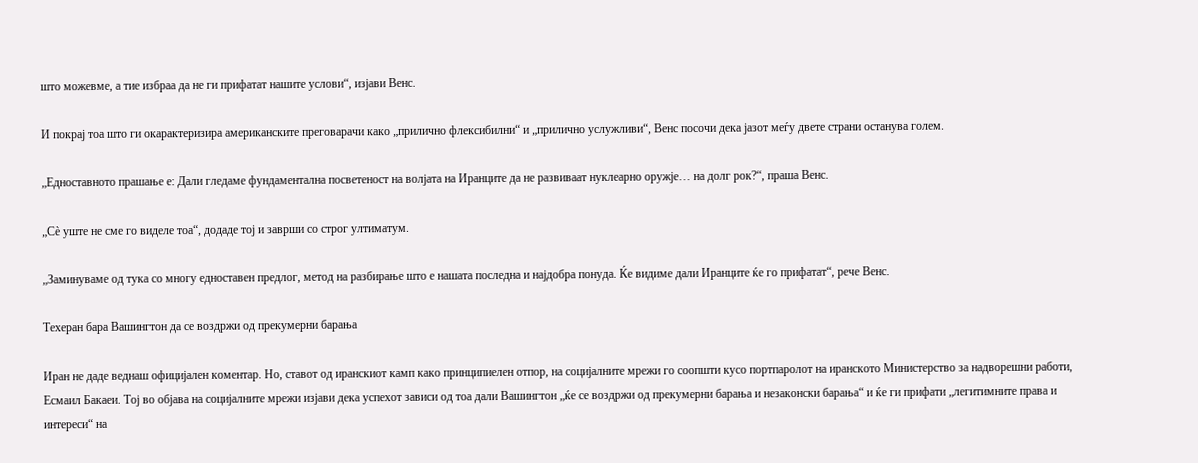што можевме, а тие избраа да не ги прифатат нашите услови“, изјави Венс.

И покрај тоа што ги окарактеризира американските преговарачи како „прилично флексибилни“ и „прилично услужливи“, Венс посочи дека јазот меѓу двете страни останува голем.

„Едноставното прашање е: Дали гледаме фундаментална посветеност на волјата на Иранците да не развиваат нуклеарно оружје… на долг рок?“, праша Венс.

„Сè уште не сме го виделе тоа“, додаде тој и заврши со строг ултиматум.

„Заминуваме од тука со многу едноставен предлог, метод на разбирање што е нашата последна и најдобра понуда. Ќе видиме дали Иранците ќе го прифатат“, рече Венс.

Техеран бара Вашингтон да се воздржи од прекумерни барања

Иран не даде веднаш официјален коментар. Но, ставот од иранскиот камп како принципиелен отпор, на социјалните мрежи го соопшти кусо портпаролот на иранското Министерство за надворешни работи, Есмаил Бакаеи. Тој во објава на социјалните мрежи изјави дека успехот зависи од тоа дали Вашингтон „ќе се воздржи од прекумерни барања и незаконски барања“ и ќе ги прифати „легитимните права и интереси“ на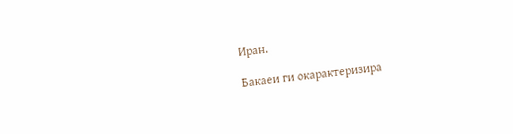Иран.

Бакаеи ги окарактеризира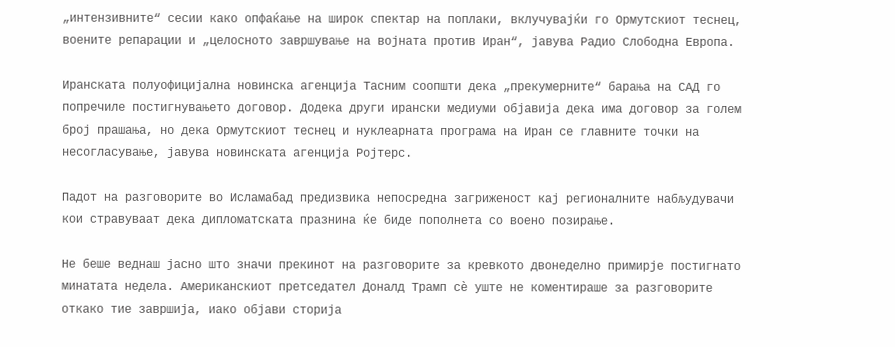„интензивните“ сесии како опфаќање на широк спектар на поплаки, вклучувајќи го Ормутскиот теснец, воените репарации и „целосното завршување на војната против Иран“, јавува Радио Слободна Европа.

Иранската полуофицијална новинска агенција Тасним соопшти дека „прекумерните“ барања на САД го попречиле постигнувањето договор. Додека други ирански медиуми објавија дека има договор за голем број прашања, но дека Ормутскиот теснец и нуклеарната програма на Иран се главните точки на несогласување, јавува новинската агенција Ројтерс.

Падот на разговорите во Исламабад предизвика непосредна загриженост кај регионалните набљудувачи кои стравуваат дека дипломатската празнина ќе биде пополнета со воено позирање.

Не беше веднаш јасно што значи прекинот на разговорите за кревкото двонеделно примирје постигнато минатата недела. Американскиот претседател Доналд Трамп сè уште не коментираше за разговорите откако тие завршија, иако објави сторија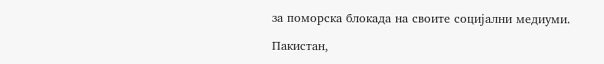за поморска блокада на своите социјални медиуми.

Пакистан,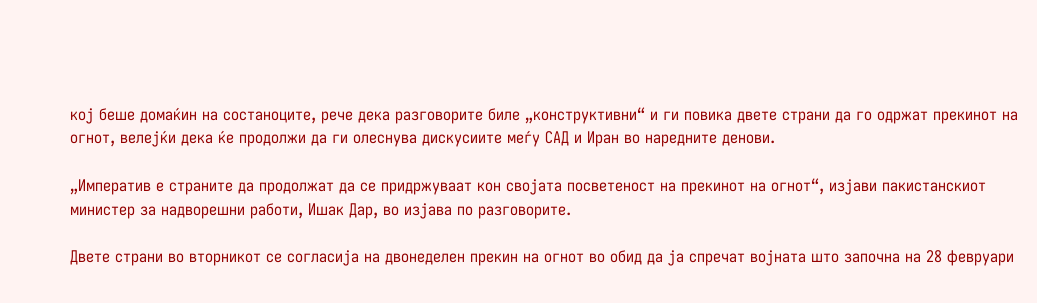кој беше домаќин на состаноците, рече дека разговорите биле „конструктивни“ и ги повика двете страни да го одржат прекинот на огнот, велејќи дека ќе продолжи да ги олеснува дискусиите меѓу САД и Иран во наредните денови.

„Императив е страните да продолжат да се придржуваат кон својата посветеност на прекинот на огнот“, изјави пакистанскиот министер за надворешни работи, Ишак Дар, во изјава по разговорите.

Двете страни во вторникот се согласија на двонеделен прекин на огнот во обид да ја спречат војната што започна на 28 февруари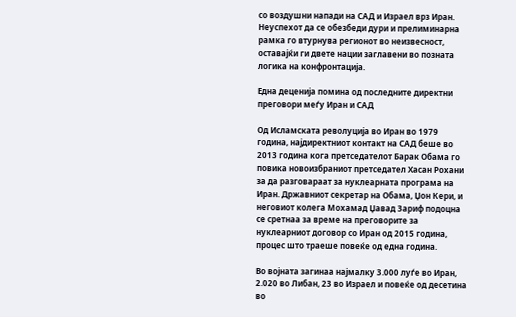со воздушни напади на САД и Израел врз Иран. Неуспехот да се обезбеди дури и прелиминарна рамка го втурнува регионот во неизвесност, оставајќи ги двете нации заглавени во позната логика на конфронтација.

Една деценија помина од последните директни преговори меѓу Иран и САД

Од Исламската револуција во Иран во 1979 година, најдиректниот контакт на САД беше во 2013 година кога претседателот Барак Обама го повика новоизбраниот претседател Хасан Рохани за да разговараат за нуклеарната програма на Иран. Државниот секретар на Обама, Џон Кери, и неговиот колега Мохамад Џавад Зариф подоцна се сретнаа за време на преговорите за нуклеарниот договор со Иран од 2015 година, процес што траеше повеќе од една година.

Во војната загинаа најмалку 3.000 луѓе во Иран, 2.020 во Либан, 23 во Израел и повеќе од десетина во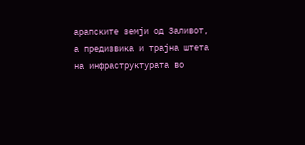арапските земји од Заливот, а предизвика и трајна штета на инфраструктурата во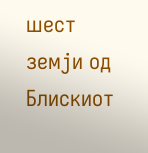шест земји од Блискиот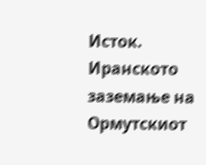Исток. Иранското заземање на Ормутскиот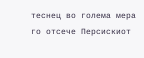теснец во голема мера го отсече Персискиот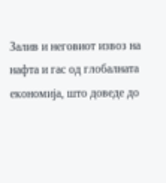Залив и неговиот извоз на нафта и гас од глобалната економија, што доведе до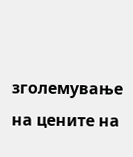зголемување на цените на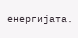енергијата.